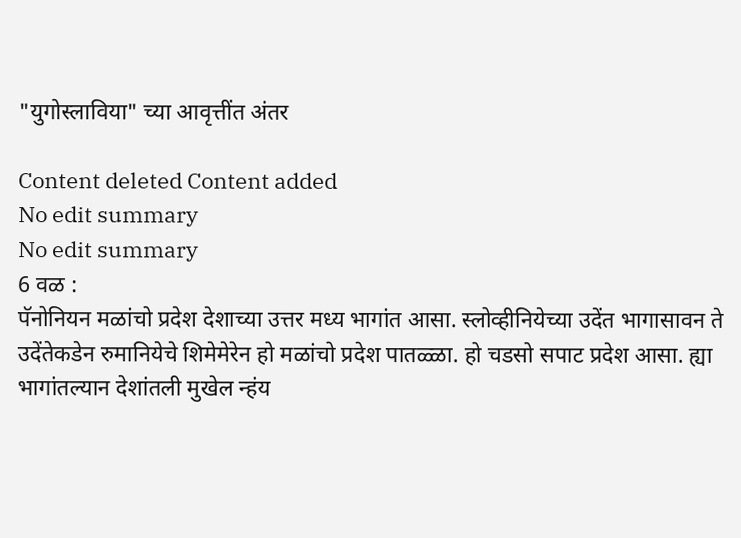"युगोस्लाविया" च्या आवृत्तींत अंतर

Content deleted Content added
No edit summary
No edit summary
6 वळ :
पॅनोनियन मळांचो प्रदेश देशाच्या उत्तर मध्य भागांत आसा. स्लोव्हीनियेच्या उदेंत भागासावन ते उदेंतेकडेन रुमानियेचे शिमेमेरेन हो मळांचो प्रदेश पातळ्ळा. हो चडसो सपाट प्रदेश आसा. ह्या भागांतल्यान देशांतली मुखेल न्हंय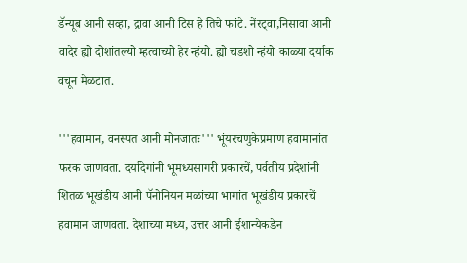डॅन्यूब आनी सव्हा, द्रावा आनी टिस हे तिचे फांटे. नेंरट्वा,निसावा आनी वादेर ह्यो दोशांतल्यो म्हत्वाच्यो हेर न्हंयो. ह्यो चडशो न्हंयो काळ्या दर्याक वचून मेळटात.

'''हवामान, वनस्पत आनी मोनजातः''' भूंयरचणुकेप्रमाण हवामानांत फरक जाणवता. दर्यादेगांनी भूमध्यसागरी प्रकारचें, पर्वतीय प्रदेशांनी शितळ भूखंडीय आनी पॅनोनियन मळांच्या भागांत भूखंडीय प्रकारचें हवामान जाणवता. देशाच्या मध्य, उत्तर आनी ईशान्येकडेन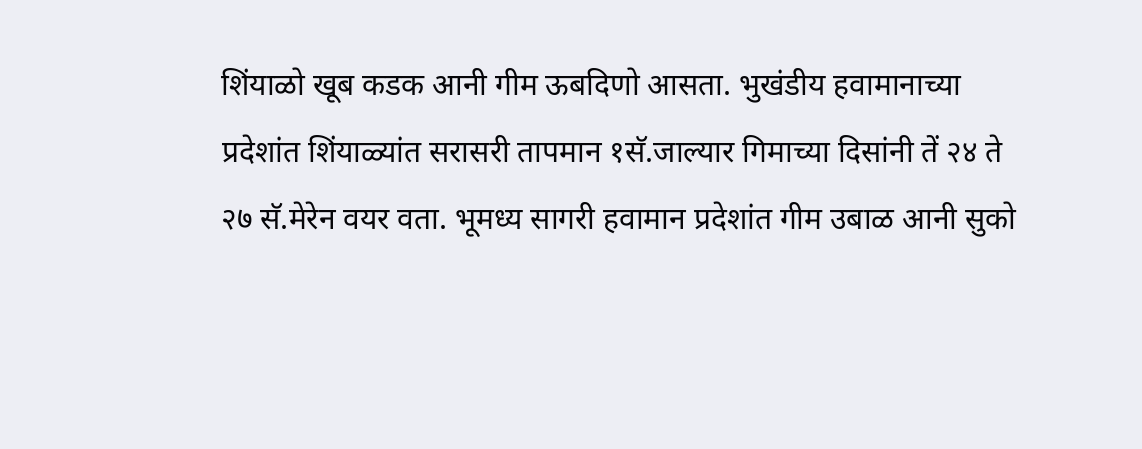शिंयाळो खूब कडक आनी गीम ऊबदिणो आसता. भुखंडीय हवामानाच्या प्रदेशांत शिंयाळ्यांत सरासरी तापमान १सॅ.जाल्यार गिमाच्या दिसांनी तें २४ ते २७ सॅ.मेरेन वयर वता. भूमध्य सागरी हवामान प्रदेशांत गीम उबाळ आनी सुको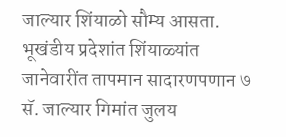जाल्यार शिंयाळो सौम्य आसता. भूखंडीय प्रदेशांत शिंयाळ्यांत जानेवारींत तापमान सादारणपणान ७ सॅ. जाल्यार गिमांत जुलय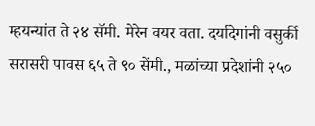म्हयन्यांत ते २४ सॅमी. मेरेन वयर वता. दर्यादेगांनी वसुर्की सरासरी पावस ६५ ते ९० सेंमी., मळांच्या प्रदेशांनी २५०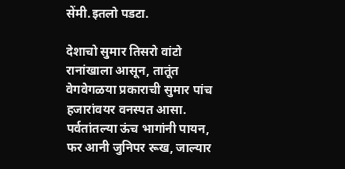सेंमी.इतलो पडटा.

देशाचो सुमार तिसरो वांटो रानांखाला आसून, तातूंत वेगवेगळया प्रकाराची सुमार पांच हजारांवयर वनस्पत आसा. पर्वतांतल्या ऊंच भागांनी पायन, फर आनी जुनिपर रूख, जाल्यार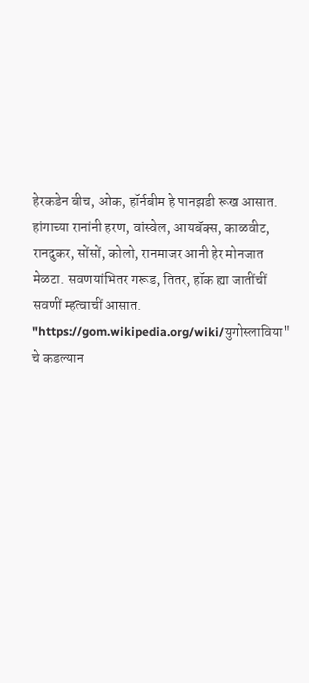हेरकडेन बीच, ओक, हॉर्नबीम हे पानझडी रूख आसात. हांगाच्या रानांनी हरण, वांस्वेल, आयबॅक्स, काळवीट, रानदुकर, सोंसों, कोलो, रानमाजर आनी हेर मोनजात मेळटा. सवणयांभितर गरूड, तितर, हॉक ह्या जातींचीं सवणीं म्हत्वाचीं आसात.
"https://gom.wikipedia.org/wiki/युगोस्लाविया" चे कडल्यान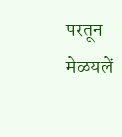परतून मेळयलें